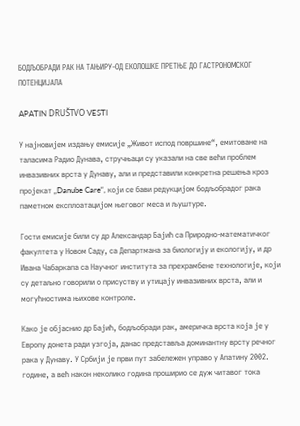БОДЉОБРАДИ РАК НА ТАЊИРУ-ОД ЕКОЛОШКЕ ПРЕТЊЕ ДО ГАСТРОНОМСКОГ ПОТЕНЦИЈАЛА

APATIN DRUŠTVO VESTI

У најновијем издању емисије „Живот испод површине“, емитоване на таласима Радио Дунава, стручњаци су указали на све већи проблем инвазивних врста у Дунаву, али и представили конкретна решења кроз пројекат „Danube Care“, који се бави редукцијом бодљобрадог рака паметном експлоатацијом његовог меса и љуштуре.

Гости емисије били су др Александар Бајић са Природно-математичког факултета у Новом Саду, са Департмана за биологију и екологију, и др Ивана Чабаркапа са Научног института за прехрамбене технологије, који су детаљно говорили о присуству и утицају инвазивних врста, али и могућностима њихове контроле.

Како је објаснио др Бајић, бодљобради рак, америчка врста која је у Европу донета ради узгоја, данас представља доминантну врсту речног рака у Дунаву. У Србији је први пут забележен управо у Апатину 2002. године, а већ након неколико година проширио се дуж читавог тока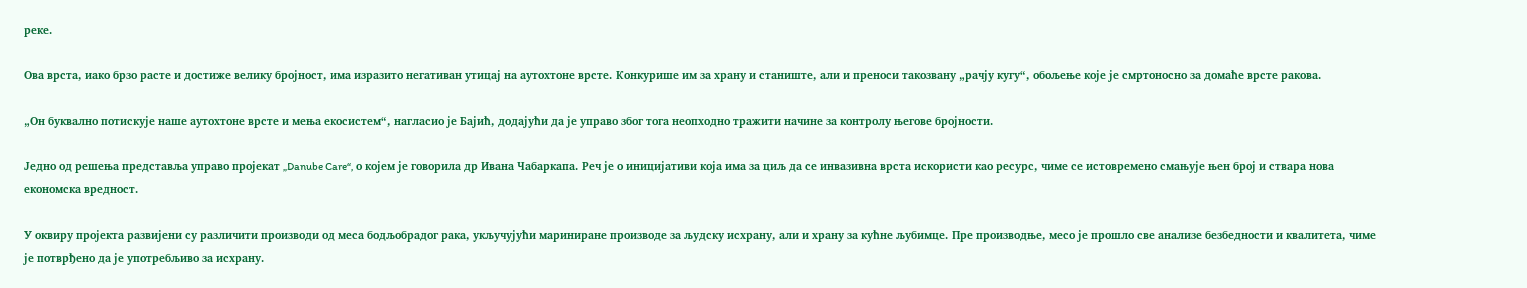реке.

Ова врста, иако брзо расте и достиже велику бројност, има изразито негативан утицај на аутохтоне врсте. Конкурише им за храну и станиште, али и преноси такозвану „рачју кугу“, обољење које је смртоносно за домаће врсте ракова.

„Он буквално потискује наше аутохтоне врсте и мења екосистем“, нагласио је Бајић, додајући да је управо због тога неопходно тражити начине за контролу његове бројности.

Једно од решења представља управо пројекат „Danube Care“, о којем је говорила др Ивана Чабаркапа. Реч је о иницијативи која има за циљ да се инвазивна врста искористи као ресурс, чиме се истовремено смањује њен број и ствара нова економска вредност.

У оквиру пројекта развијени су различити производи од меса бодљобрадог рака, укључујући мариниране производе за људску исхрану, али и храну за кућне љубимце. Пре производње, месо је прошло све анализе безбедности и квалитета, чиме је потврђено да је употребљиво за исхрану.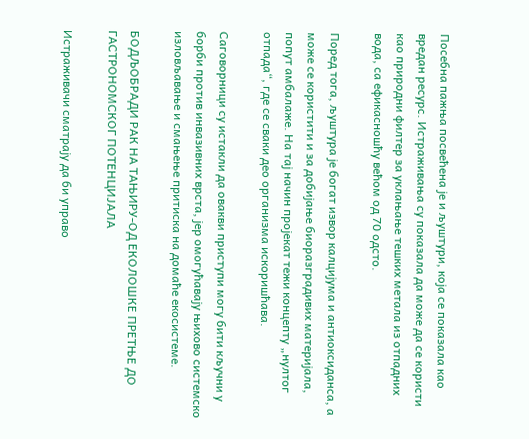Посебна пажња посвећена је и љуштури, која се показала као вредан ресурс. Истраживања су показала да може да се користи као природни филтер за уклањање тешких метала из отпадних вода, са ефикасношћу већом од 70 одсто.

Поред тога, љуштура је богат извор калцијума и антиоксиданса, а може се користити и за добијање биоразградивих материјала, попут амбалаже. На тај начин пројекат тежи концепту „нултог отпада“, где се сваки део организма искоришћава.

Саговорници су истакли да овакви приступи могу бити кључни у борби против инвазивних врста, јер омогућавају њихово системско изловљавање и смањење притиска на домаће екосистеме.

БОДЉОБРАДИ РАК НА ТАЊИРУ-ОД ЕКОЛОШКЕ ПРЕТЊЕ ДО ГАСТРОНОМСКОГ ПОТЕНЦИЈАЛА

Истраживачи сматрају да би управо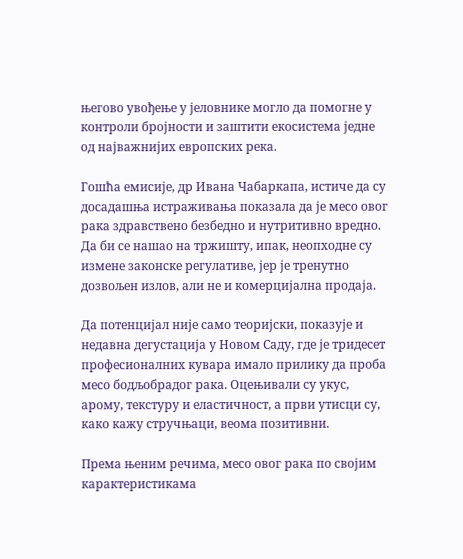његово увођење у јеловнике могло да помогне у контроли бројности и заштити екосистема једне од најважнијих европских река.

Гошћа емисије, др Ивана Чабаркапа, истиче да су досадашња истраживања показала да је месо овог рака здравствено безбедно и нутритивно вредно. Да би се нашао на тржишту, ипак, неопходне су измене законске регулативе, јер је тренутно дозвољен излов, али не и комерцијална продаја.

Да потенцијал није само теоријски, показује и недавна дегустација у Новом Саду, где је тридесет професионалних кувара имало прилику да проба месо бодљобрадог рака. Оцењивали су укус, арому, текстуру и еластичност, а први утисци су, како кажу стручњаци, веома позитивни.

Према њеним речима, месо овог рака по својим карактеристикама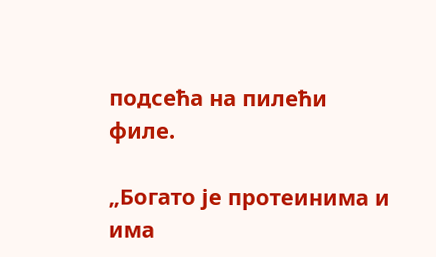подсећа на пилећи филе.

„Богато је протеинима и има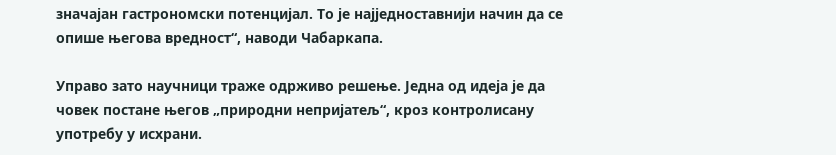значајан гастрономски потенцијал. То је најједноставнији начин да се опише његова вредност“, наводи Чабаркапа.

Управо зато научници траже одрживо решење. Једна од идеја је да човек постане његов „природни непријатељ“, кроз контролисану употребу у исхрани.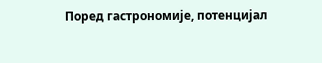Поред гастрономије, потенцијал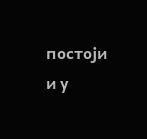постоји и у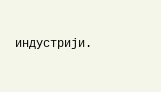индустрији.